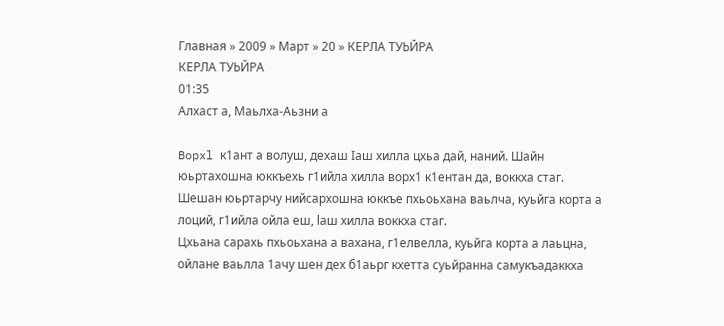Главная » 2009 » Март » 20 » КЕРЛА ТУЬЙРА
КЕРЛА ТУЬЙРА
01:35
Алхаст а, Маьлха-Аьзни а

Bopxl к1ант а волуш, дехаш Iaш хилла цхьа дай, наний. Шайн юьртахошна юккъехь г1ийла хилла ворх1 к1ентан да, воккха стаг. Шешан юьртарчу нийсархошна юккъе пхьоьхана ваьлча, куьйга корта а лоций, г1ийла ойла еш, laш хилла воккха стаг.
Цхьана сарахь пхьоьхана а вахана, г1елвелла, куьйга корта а лаьцна, ойлане ваьлла 1ачу шен дех б1аьрг кхетта суьйранна самукъадаккха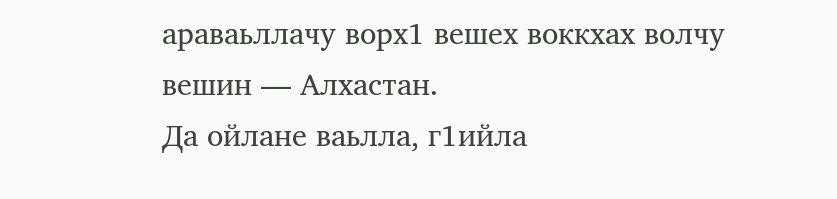араваьллачу ворх1 вешех воккхах волчу вешин — Алхастан.
Да ойлане ваьлла, г1ийла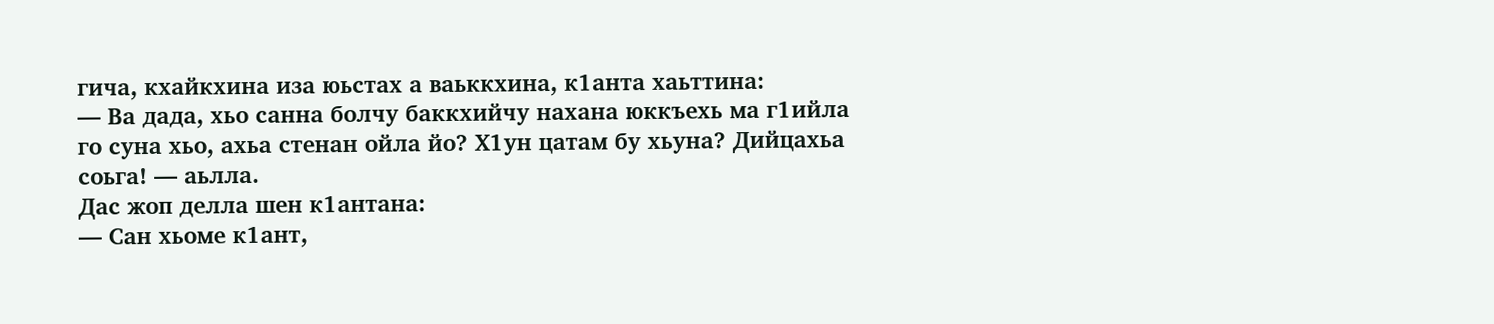гича, кхайкхина иза юьстах а ваьккхина, к1анта хаьттина:
— Ва дада, хьо санна болчу баккхийчу нахана юккъехь ма г1ийла го суна хьо, ахьа стенан ойла йо? Х1ун цатам бу хьуна? Дийцахьа соьга! — аьлла.
Дас жоп делла шен к1антана:
— Сан хьоме к1ант,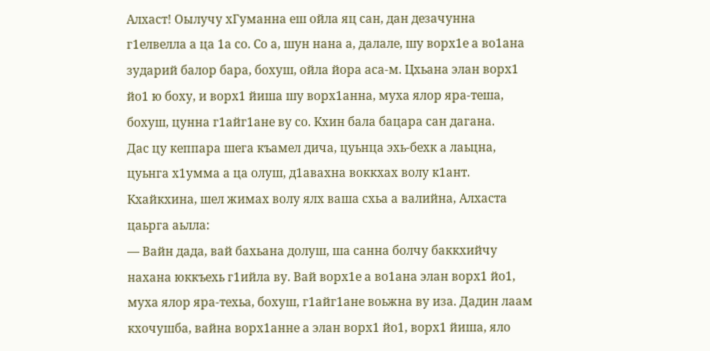Алхаст! Оылучу хГуманна еш ойла яц сан, дан дезачунна г1елвелла а ца 1а со. Со а, шун нана а, далале, шу ворх1е а во1ана зударий балор бара, бохуш, ойла йора аса-м. Цхьана элан ворх1 йо1 ю боху, и ворх1 йиша шу ворх1анна, муха ялор яра-теша, бохуш, цунна г1айг1ане ву со. Кхин бала бацара сан дагана.
Дас цу кеппара шега къамел дича, цуьнца эхь-бехк а лаьцна, цуьнга х1умма а ца олуш, д1авахна воккхах волу к1ант.
Кхайкхина, шел жимах волу ялх ваша схьа а валийна, Алхаста цаьрга аьлла:
— Вайн дада, вай бахьана долуш, ша санна болчу баккхийчу нахана юккъехь г1ийла ву. Вай ворх1е а во1ана элан ворх1 йо1, муха ялор яра-техьа, бохуш, г1айг1ане воьжна ву иза. Дадин лаам кхочушба, вайна ворх1анне а элан ворх1 йо1, ворх1 йиша, яло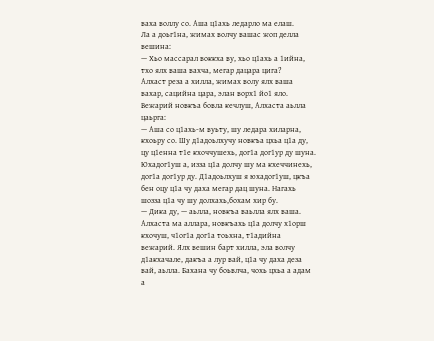ваха воллу со. Аша ц1ахь ледарло ма елаш.
Ла а доьг1на, жимах волчу вашас жоп делла вешина:
— Хьо массарал воккха ву, хьо ц1ахь а 1ийна, тхо ялх ваша вахча, мегар дацара цига?
Алхаст реза а хилла, жимах волу ялх ваша вахар, сацийна цара, элан ворх1 йо1 яло.
Вежарий новкъа бовла кечлуш, Алхаста аьлла цаьрга:
— Аша со ц1ахь-м вуьту, шу ледара хиларна, кхоьру со. Шу д1адоьлхучу новкъа цхьа ц1а ду, цу ц1енна т1е кхоччушехь, дог1а дог1ур ду шуна. Юхадог1уш а, изза ц1а долчу шу ма кхеччинехь, дог1а дог1ур ду. Д1адоьлхуш я юхадог1уш, цкъа бен оцу ц1а чу даха мегар дац шуна. Нагахь шозза ц1а чу шу долхахь,бохам хир бу.
— Дика ду, — аьлла, новкъа ваьлла ялх ваша. Алхаста ма аллара, новкъахь ц1а долчу х1орш кхочуш, ч1ог1а дог1а тоьхна, т1адийна вежарий. Ялх вешин барт хилла, эла волчу д1акхачале, дакъа а лур вай, ц1а чу даха деза вай, аьлла. Бахана чу боьвлча, чохь цхьа а адам а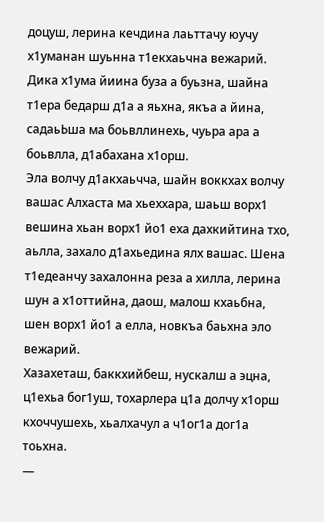доцуш, лерина кечдина лаьттачу юучу х1уманан шуьнна т1екхаьчна вежарий. Дика х1ума йиина буза а буьзна, шайна т1ера бедарш д1а а яьхна, якъа а йина, садаьЬша ма боьвллинехь, чуьра ара а боьвлла, д1абахана х1орш.
Эла волчу д1акхаьчча, шайн воккхах волчу вашас Алхаста ма хьеххара, шаьш ворх1 вешина хьан ворх1 йо1 еха дахкийтина тхо, аьлла, захало д1ахьедина ялх вашас. Шена т1едеанчу захалонна реза а хилла, лерина шун а х1оттийна, даош, малош кхаьбна, шен ворх1 йо1 а елла, новкъа баьхна эло вежарий.
Хазахеташ, баккхийбеш, нускалш а эцна, ц1ехьа бог1уш, тохарлера ц1а долчу х1орш кхоччушехь, хьалхачул а ч1ог1а дог1а тоьхна.
—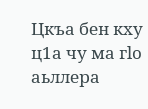Цкъа бен кху ц1а чу ма гlo аьллера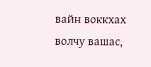вайн воккхах волчу вашас,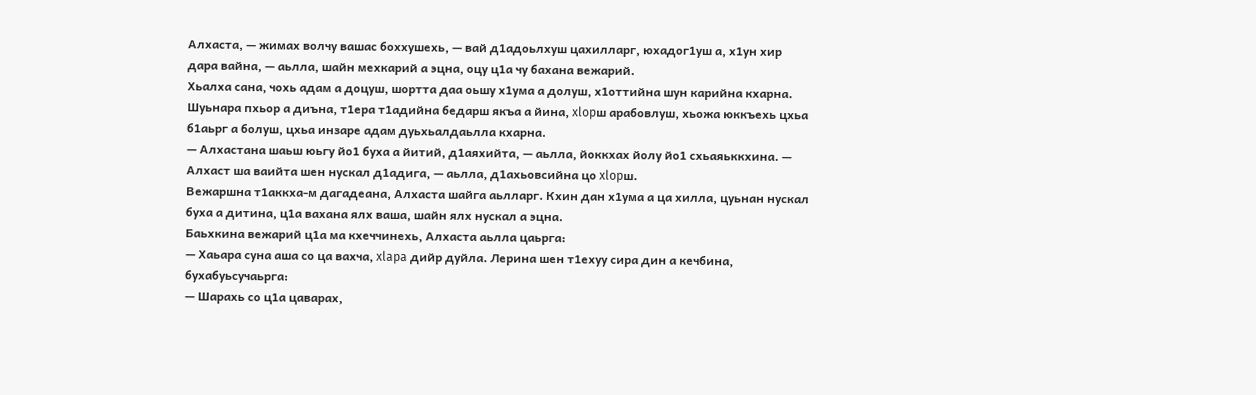Алхаста, — жимах волчу вашас боххушехь, — вай д1адоьлхуш цахилларг, юхадог1уш а, х1ун хир дара вайна, — аьлла, шайн мехкарий а эцна, оцу ц1а чу бахана вежарий.
Хьалха сана, чохь адам а доцуш, шортта даа оьшу х1ума а долуш, х1оттийна шун карийна кхарна. Шуьнара пхьор а диъна, т1ера т1адийна бедарш якъа а йина, xlopш арабовлуш, хьожа юккъехь цхьа б1аьрг а болуш, цхьа инзаре адам дуьхьалдаьлла кхарна.
— Алхастана шаьш юьгу йо1 буха а йитий, д1аяхийта, — аьлла, йоккхах йолу йо1 схьаяьккхина. — Алхаст ша ваийта шен нускал д1адига, — аьлла, д1ахьовсийна цо xlopш.
Вежаршна т1аккха-м дагадеана, Алхаста шайга аьлларг. Кхин дан х1ума а ца хилла, цуьнан нускал буха а дитина, ц1а вахана ялх ваша, шайн ялх нускал а эцна.
Баьхкина вежарий ц1а ма кхеччинехь, Алхаста аьлла цаьрга:
— Хаьара суна аша со ца вахча, xlapa дийр дуйла. Лерина шен т1ехуу сира дин а кечбина, бухабуьсучаьрга:
— Шарахь со ц1а цаварах,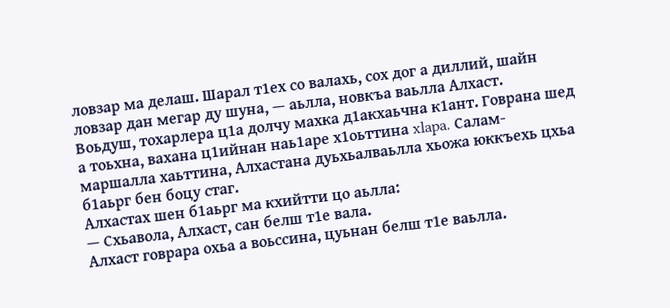ловзар ма делаш. Шарал т1ех со валахь, сох дог а диллий, шайн ловзар дан мегар ду шуна, — аьлла, новкъа ваьлла Алхаст.
Воьдуш, тохарлера ц1а долчу махка д1акхаьчна к1ант. Говрана шед а тоьхна, вахана ц1ийнан наь1аре х1оьттина xlapa. Салам-маршалла хаьттина, Алхастана дуьхьалваьлла хьожа юккъехь цхьа б1аьрг бен боцу стаг.
Алхастах шен б1аьрг ма кхийтти цо аьлла:
— Схьавола, Алхаст, сан белш т1е вала.
Алхаст говрара охьа а воьссина, цуьнан белш т1е ваьлла.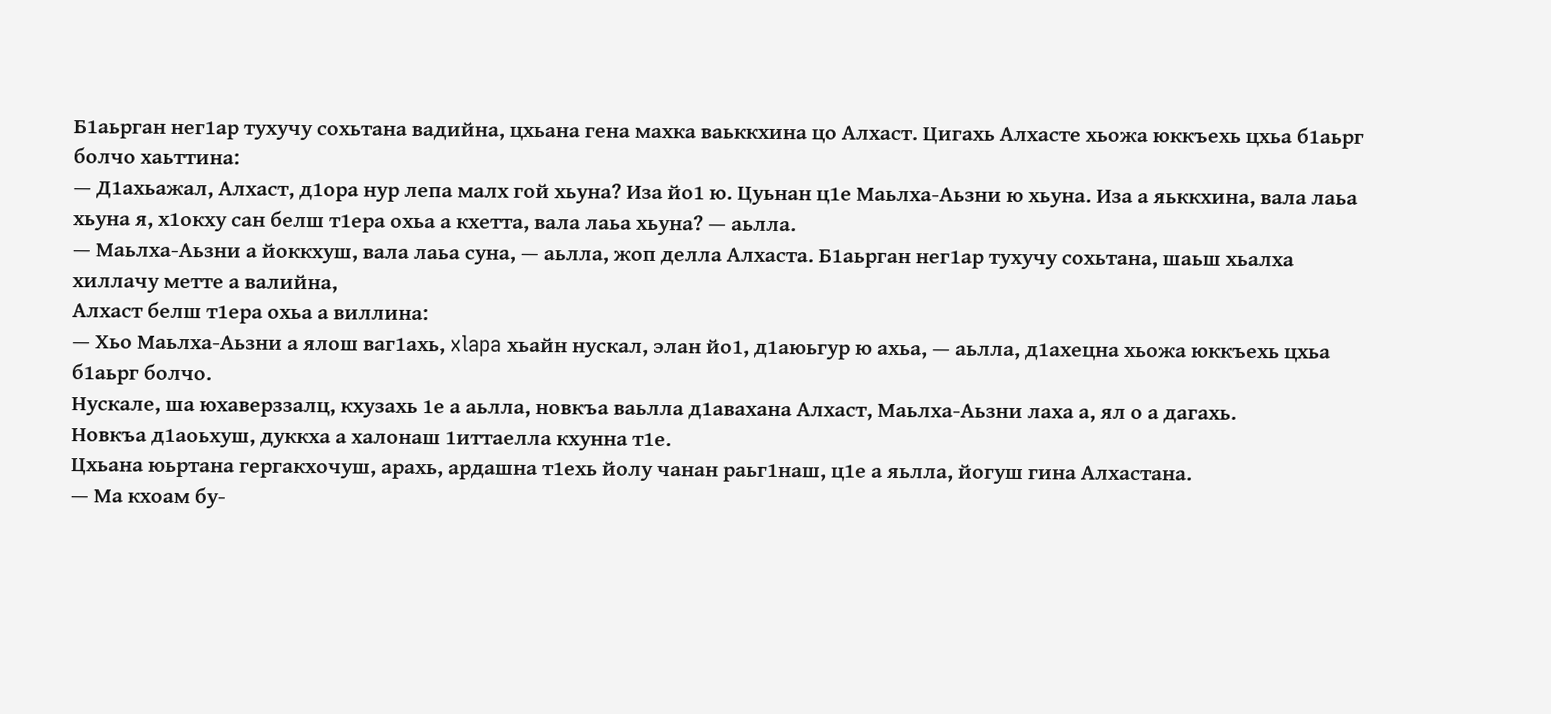Б1аьрган нег1ар тухучу сохьтана вадийна, цхьана гена махка ваьккхина цо Алхаст. Цигахь Алхасте хьожа юккъехь цхьа б1аьрг болчо хаьттина:
— Д1ахьажал, Алхаст, д1ора нур лепа малх гой хьуна? Иза йо1 ю. Цуьнан ц1е Маьлха-Аьзни ю хьуна. Иза а яьккхина, вала лаьа хьуна я, х1окху сан белш т1ера охьа а кхетта, вала лаьа хьуна? — аьлла.
— Маьлха-Аьзни а йоккхуш, вала лаьа суна, — аьлла, жоп делла Алхаста. Б1аьрган нег1ар тухучу сохьтана, шаьш хьалха хиллачу метте а валийна,
Алхаст белш т1ера охьа а виллина:
— Хьо Маьлха-Аьзни а ялош ваг1ахь, xlapa хьайн нускал, элан йо1, д1аюьгур ю ахьа, — аьлла, д1ахецна хьожа юккъехь цхьа б1аьрг болчо.
Нускале, ша юхаверззалц, кхузахь 1е а аьлла, новкъа ваьлла д1авахана Алхаст, Маьлха-Аьзни лаха а, ял о а дагахь.
Новкъа д1аоьхуш, дуккха а халонаш 1иттаелла кхунна т1е.
Цхьана юьртана гергакхочуш, арахь, ардашна т1ехь йолу чанан раьг1наш, ц1е а яьлла, йогуш гина Алхастана.
— Ма кхоам бу-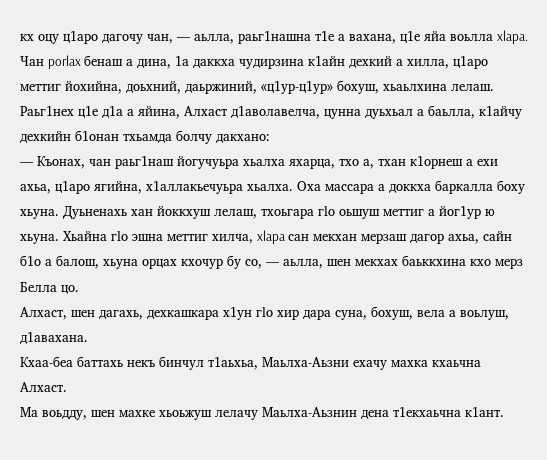кх оцу ц1аро дагочу чан, — аьлла, раьг1нашна т1е а вахана, ц1е яйа воьлла xlapa. Чан porlax бенаш а дина, 1а даккха чудирзина к1айн дехкий а хилла, ц1аро меттиг йохийна, доьхний, даьржиний, «ц1ур-ц1ур» бохуш, хьаьлхина лелаш. Раьг1нех ц1е д1а а яйина, Алхаст д1аволавелча, цунна дуьхьал а баьлла, к1айчу дехкийн б1онан тхьамда болчу дакхано:
— Къонах, чан раьг1наш йогучуьра хьалха яхарца, тхо а, тхан к1орнеш а ехи ахьа, ц1аро ягийна, х1аллакьечуьра хьалха. Оха массара а доккха баркалла боху хьуна. Дуьненахь хан йоккхуш лелаш, тхоьгара гlo оьшуш меттиг а йог1ур ю хьуна. Хьайна гlo эшна меттиг хилча, xlapa сан мекхан мерзаш дагор ахьа, сайн б1о а балош, хьуна орцах кхочур бу со, — аьлла, шен мекхах баьккхина кхо мерз Белла цо.
Алхаст, шен дагахь, дехкашкара х1ун гlo хир дара суна, бохуш, вела а воьлуш, д1авахана.
Кхаа-беа баттахь некъ бинчул т1аьхьа, Маьлха-Аьзни ехачу махка кхаьчна Алхаст.
Ма воьдду, шен махке хьоьжуш лелачу Маьлха-Аьзнин дена т1екхаьчна к1ант.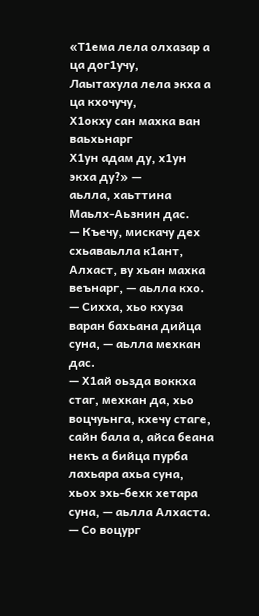«Т1ема лела олхазар а ца дог1учу,
Лаытахула лела экха а ца кхочучу,
Х1окху сан махка ван ваьхьнарг
Х1ун адам ду, х1ун экха ду?» —
аьлла, хаьттина Маьлх-Аьзнин дас.
— Къечу, мискачу дех схьаваьлла к1ант, Алхаст, ву хьан махка веънарг, — аьлла кхо.
— Сихха, хьо кхуза варан бахьана дийца суна, — аьлла мехкан дас.
— Х1ай оьзда воккха стаг, мехкан да, хьо воцчуьнга, кхечу стаге, сайн бала а, айса беана некъ а бийца пурба лахьара ахьа суна, хьох эхь-бехк хетара суна, — аьлла Алхаста.
— Со воцург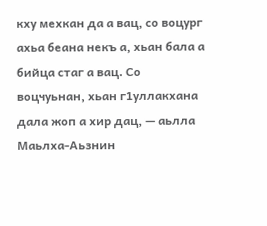кху мехкан да а вац, со воцург ахьа беана некъ а, хьан бала а бийца стаг а вац. Со воцчуьнан, хьан г1уллакхана дала жоп а хир дац, — аьлла Маьлха-Аьзнин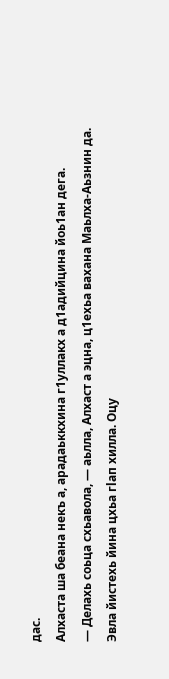дас.
Алхаста ша беана некъ а, арадаьккхина г1уллакх а д1адийцина йоь1ан дега.
— Делахь соьца схьавола, — аьлла, Алхаст а эцна, ц1ехьа вахана Маьлха-Аьзнин да.
Эвла йистехь йина цхьа гlaп хилла. Оцу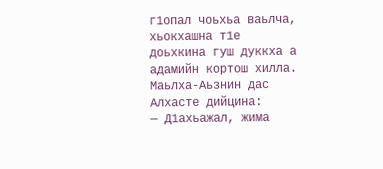г1опал чоьхьа ваьлча, хьокхашна т1е доьхкина гуш дуккха а адамийн кортош хилла. Маьлха-Аьзнин дас Алхасте дийцина:
— Д1ахьажал, жима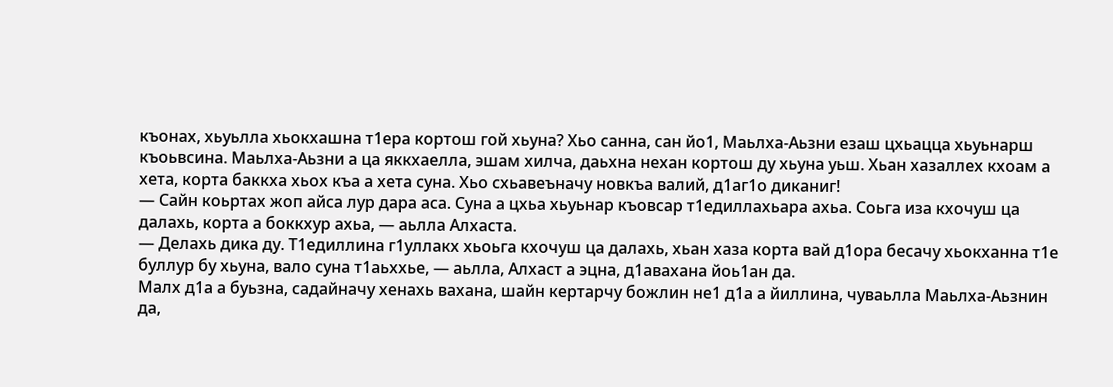къонах, хьуьлла хьокхашна т1ера кортош гой хьуна? Хьо санна, сан йо1, Маьлха-Аьзни езаш цхьацца хьуьнарш къоьвсина. Маьлха-Аьзни а ца яккхаелла, эшам хилча, даьхна нехан кортош ду хьуна уьш. Хьан хазаллех кхоам а хета, корта баккха хьох къа а хета суна. Хьо схьавеъначу новкъа валий, д1аг1о диканиг!
— Сайн коьртах жоп айса лур дара аса. Суна а цхьа хьуьнар къовсар т1едиллахьара ахьа. Соьга иза кхочуш ца далахь, корта а боккхур ахьа, — аьлла Алхаста.
— Делахь дика ду. Т1едиллина г1уллакх хьоьга кхочуш ца далахь, хьан хаза корта вай д1ора бесачу хьокханна т1е буллур бу хьуна, вало суна т1аьххье, — аьлла, Алхаст а эцна, д1авахана йоь1ан да.
Малх д1а а буьзна, садайначу хенахь вахана, шайн кертарчу божлин не1 д1а а йиллина, чуваьлла Маьлха-Аьзнин да,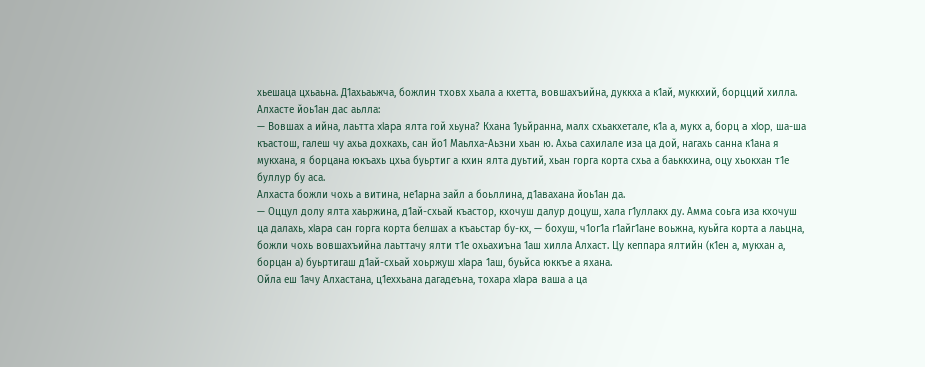хьешаца цхьаьна. Д1ахьаьжча, божлин тховх хьала а кхетта, вовшахъийна, дуккха а к1ай, муккхий, борцций хилла.
Алхасте йоь1ан дас аьлла:
— Вовшах а ийна, лаьтта xlapa ялта гой хьуна? Кхана 1уьйранна, малх схьакхетале, к1а а, мукх а, борц a xlop, ша-ша къастош, галеш чу ахьа дохкахь, сан йо1 Маьлха-Аьзни хьан ю. Ахьа сахилале иза ца дой, нагахь санна к1ана я мукхана, я борцана юкъахь цхьа буьртиг а кхин ялта дуьтий, хьан горга корта схьа а баьккхина, оцу хьокхан т1е буллур бу аса.
Алхаста божли чохь а витина, не1арна зайл а боьллина, д1авахана йоь1ан да.
— Оццул долу ялта хаьржина, д1ай-схьай къастор, кхочуш далур доцуш, хала г1уллакх ду. Амма соьга иза кхочуш ца далахь, xlapa сан горга корта белшах а къаьстар бу-кх, — бохуш, ч1ог1а г1айг1ане воьжна, куьйга корта а лаьцна, божли чохь вовшахъийна лаьттачу ялти т1е охьахиъна 1аш хилла Алхаст. Цу кеппара ялтийн (к1ен а, мукхан а, борцан а) буьртигаш д1ай-схьай хоьржуш xlapa 1аш, буьйса юккъе а яхана.
Ойла еш 1ачу Алхастана, ц1еххьана дагадеъна, тохара xlapa ваша а ца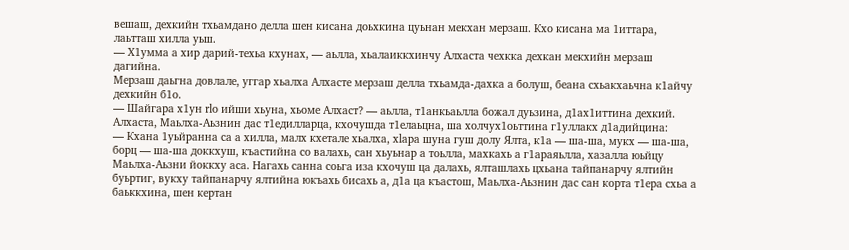вешаш, дехкийн тхьамдано делла шен кисана доьхкина цуьнан мекхан мерзаш. Кхо кисана ма 1иттара, лаьтташ хилла уьш.
— Х1умма а хир дарий-техьа кхунах, — аьлла, хьалаиккхинчу Алхаста чехкка дехкан мекхийн мерзаш дагийна.
Мерзаш даьгна довлале, уггар хьалха Алхасте мерзаш делла тхьамда-дахка а болуш, беана схьакхаьчна к1айчу дехкийн б1о.
— Шайгара х1ун rlo ийши хьуна, хьоме Алхаст? — аьлла, т1анкьаьлла божал дуьзина, д1ах1иттина дехкий.
Алхаста, Маьлха-Аьзнин дас т1едилларца, кхочушда т1елаьцна, ша холчух1оьттина г1уллакх д1адийцина:
— Кхана 1уьйранна са а хилла, малх кхетале хьалха, xlapa шуна гуш долу Ялта, к1а — ша-ша, мукх — ша-ша, борц — ша-ша доккхуш, къастийна со валахь, сан хьуьнар а тоьлла, махкахь а г1араяьлла, хазалла юьйцу Маьлха-Аьзни йоккху аса. Нагахь санна соьга иза кхочуш ца далахь, ялташлахь цхьана тайпанарчу ялтийн буьртиг, вукху тайпанарчу ялтийна юкъахь бисахь а, д1а ца къастош, Маьлха-Аьзнин дас сан корта т1ера схьа а баьккхина, шен кертан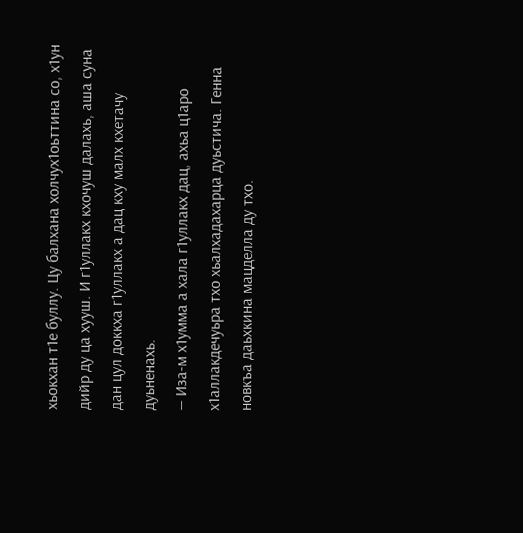хьокхан т1е буллу. Цу балхана холчух1оьттина со, х1ун дийр ду ца хууш. И г1уллакх кхочуш далахь, аша суна дан цул доккха г1уллакх а дац кху малх кхетачу дуьненахь.
— Иза-м х1умма а хала г1уллакх дац, ахьа ц1аро х1аллакдечуьра тхо хьалхадахарца дуьстича. Генна новкъа даьхкина мацделла ду тхо.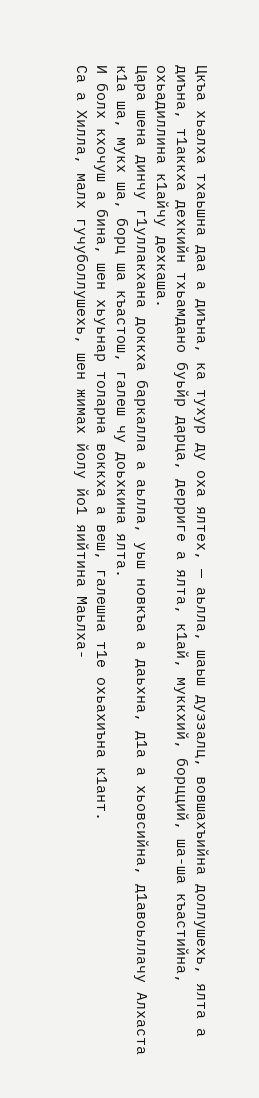Цкъа хьалха тхаьшна даа а диъна, ка тухур ду оха ялтех, — аьлла, шаьш дуззалц, вовшахъийна доллушехь, ялта а диъна, т1аккха дехкийн тхьамдано буьйр дарца, дерриге а ялта, к1ай, муккхий, борцций, ша-ша къастийна, охьадиллина к1айчу дехкаша.
Цара шена динчу г1уллакхана доккха баркалла а аьлла, уьш новкъа а даьхна, д1а а хьовсийна, д1авоьллачу Алхаста к1а ша, мукх ша, борц ша къастош, галеш чу доьхкина ялта.
И болх кхочуш а бина, шен хьуьнар толарна воккха а веш, галешна т1е охьахиъна к1ант.
Са а Хилла, малх гучуболлушехь, шен жимах йолу йо1 яийтина Маьлха-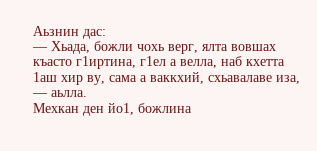Аьзнин дас:
— Хьада, божли чохь верг, ялта вовшах къасто г1иртина, г1ел а велла, наб кхетта 1аш хир ву, сама а ваккхий, схьавалаве иза, — аьлла.
Мехкан ден йо1, божлина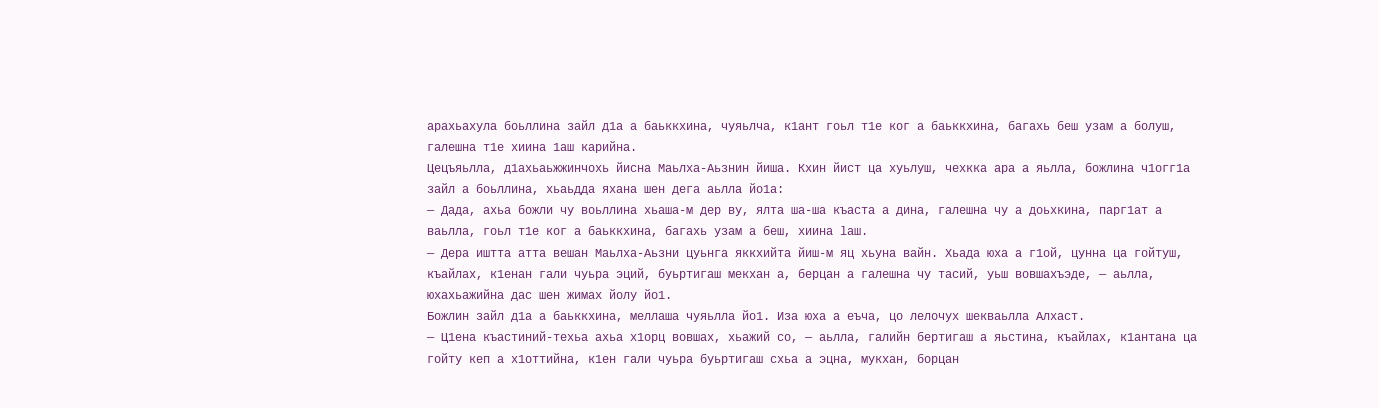арахьахула боьллина зайл д1а а баьккхина, чуяьлча, к1ант гоьл т1е ког а баьккхина, багахь беш узам а болуш, галешна т1е хиина 1аш карийна.
Цецъяьлла, д1ахьаьжжинчохь йисна Маьлха-Аьзнин йиша. Кхин йист ца хуьлуш, чехкка ара а яьлла, божлина ч1огг1а зайл а боьллина, хьаьдда яхана шен дега аьлла йо1а:
— Дада, ахьа божли чу воьллина хьаша-м дер ву, ялта ша-ша къаста а дина, галешна чу а доьхкина, парг1ат а ваьлла, гоьл т1е ког а баьккхина, багахь узам а беш, хиина laш.
— Дера иштта атта вешан Маьлха-Аьзни цуьнга яккхийта йиш-м яц хьуна вайн. Хьада юха а г1ой, цунна ца гойтуш, къайлах, к1енан гали чуьра эций, буьртигаш мекхан а, берцан а галешна чу тасий, уьш вовшахъэде, — аьлла, юхахьажийна дас шен жимах йолу йо1.
Божлин зайл д1а а баьккхина, меллаша чуяьлла йо1. Иза юха а еъча, цо лелочух шекваьлла Алхаст.
— Ц1ена къастиний-техьа ахьа х1орц вовшах, хьажий со, — аьлла, галийн бертигаш а яьстина, къайлах, к1антана ца гойту кеп а х1оттийна, к1ен гали чуьра буьртигаш схьа а эцна, мукхан, борцан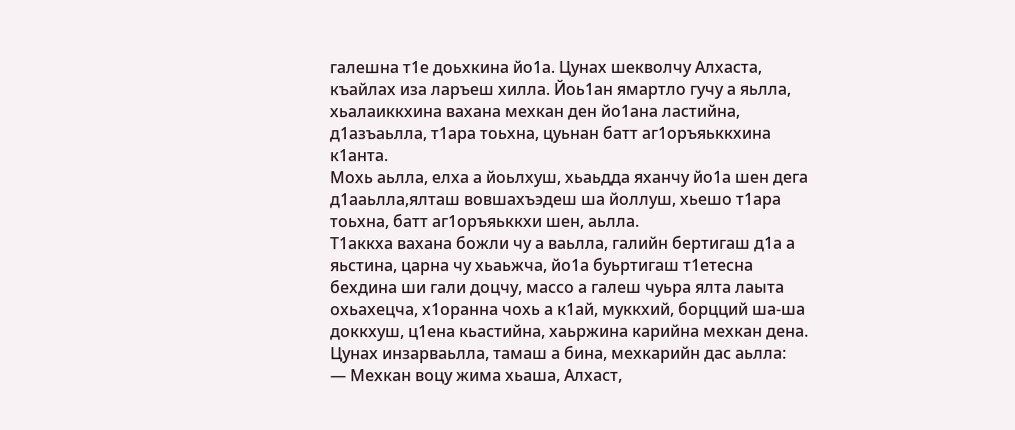галешна т1е доьхкина йо1а. Цунах шекволчу Алхаста, къайлах иза ларъеш хилла. Йоь1ан ямартло гучу а яьлла, хьалаиккхина вахана мехкан ден йо1ана ластийна, д1азъаьлла, т1ара тоьхна, цуьнан батт аг1оръяьккхина к1анта.
Мохь аьлла, елха а йоьлхуш, хьаьдда яханчу йо1а шен дега д1ааьлла,ялташ вовшахъэдеш ша йоллуш, хьешо т1ара тоьхна, батт аг1оръяьккхи шен, аьлла.
Т1аккха вахана божли чу а ваьлла, галийн бертигаш д1а а яьстина, царна чу хьаьжча, йо1а буьртигаш т1етесна бехдина ши гали доцчу, массо а галеш чуьра ялта лаыта охьахецча, х1оранна чохь а к1ай, муккхий, борцций ша-ша доккхуш, ц1ена кьастийна, хаьржина карийна мехкан дена. Цунах инзарваьлла, тамаш а бина, мехкарийн дас аьлла:
— Мехкан воцу жима хьаша, Алхаст,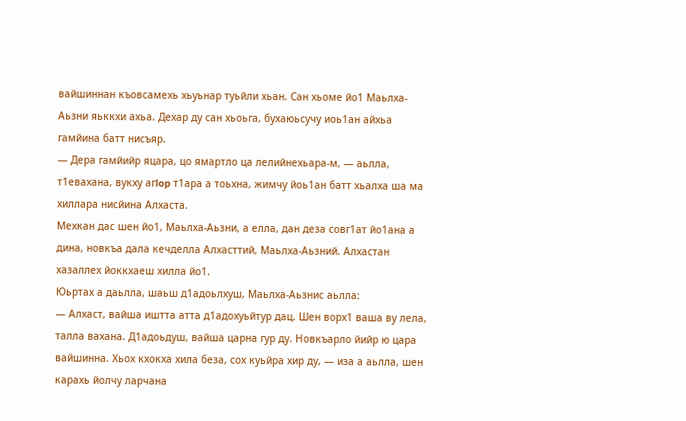вайшиннан къовсамехь хьуьнар туьйли хьан. Сан хьоме йо1 Маьлха-Аьзни яьккхи ахьа. Дехар ду сан хьоьга, бухаюьсучу иоь1ан айхьа гамйина батт нисъяр.
— Дера гамйийр яцара, цо ямартло ца лелийнехьара-м, — аьлла, т1евахана, вукху aгlop т1ара а тоьхна, жимчу йоь1ан батт хьалха ша ма хиллара нисйина Алхаста.
Мехкан дас шен йо1, Маьлха-Аьзни, а елла, дан деза совг1ат йо1ана а дина, новкъа дала кечделла Алхасттий, Маьлха-Аьзний. Алхастан хазаллех йоккхаеш хилла йо1.
Юьртах а даьлла, шаьш д1адоьлхуш, Маьлха-Аьзнис аьлла:
— Алхаст, вайша иштта атта д1адохуьйтур дац. Шен ворх1 ваша ву лела, талла вахана. Д1адоьдуш, вайша царна гур ду. Новкъарло йийр ю цара вайшинна. Хьох кхокха хила беза, сох куьйра хир ду, — иза а аьлла, шен карахь йолчу ларчана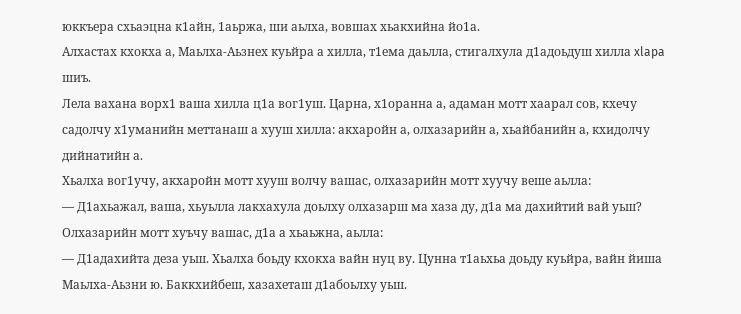юккъера схьаэцна к1айн, 1аьржа, ши аьлха, вовшах хьакхийна йо1а.
Алхастах кхокха а, Маьлха-Аьзнех куьйра а хилла, т1ема даьлла, стигалхула д1адоьдуш хилла xlapa шиъ.
Лела вахана ворх1 ваша хилла ц1а вог1уш. Царна, х1оранна а, адаман мотт хаарал сов, кхечу садолчу х1уманийн меттанаш а хууш хилла: акхаройн а, олхазарийн а, хьайбанийн а, кхидолчу дийнатийн а.
Хьалха вог1учу, акхаройн мотт хууш волчу вашас, олхазарийн мотт хуучу веше аьлла:
— Д1ахьажал, ваша, хьуьлла лакхахула доьлху олхазарш ма хаза ду, д1а ма дахийтий вай уьш?
Олхазарийн мотт хуъчу вашас, д1а а хьаьжна, аьлла:
— Д1адахийта деза уьш. Хьалха боьду кхокха вайн нуц ву. Цунна т1аьхьа доьду куьйра, вайн йиша Маьлха-Аьзни ю. Баккхийбеш, хазахеташ д1абоьлху уьш.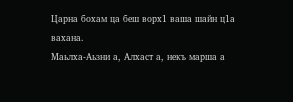Царна бохам ца беш ворх1 ваша шайн ц1а вахана.
Маьлха-Аьзни а, Алхаст а, некъ марша а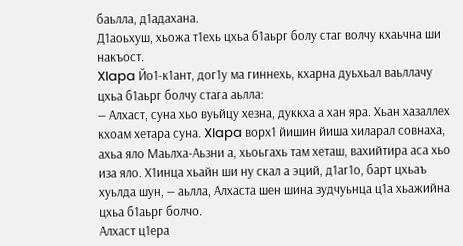баьлла, д1адахана.
Д1аоьхуш, хьожа т1ехь цхьа б1аьрг болу стаг волчу кхаьчна ши накъост.
XIapa Йо1-к1ант, дог1у ма гиннехь, кхарна дуьхьал ваьллачу цхьа б1аьрг болчу стага аьлла:
— Алхаст, суна хьо вуьйцу хезна, дуккха а хан яра. Хьан хазаллех кхоам хетара суна. XIapa ворх1 йишин йиша хиларал совнаха, ахьа яло Маьлха-Аьзни а, хьоьгахь там хеташ, вахийтира аса хьо иза яло. Х1инца хьайн ши ну скал а эций, д1аг1о, барт цхьаъ хуьлда шун, — аьлла, Алхаста шен шина зудчуьнца ц1а хьажийна цхьа б1аьрг болчо.
Алхаст ц1ера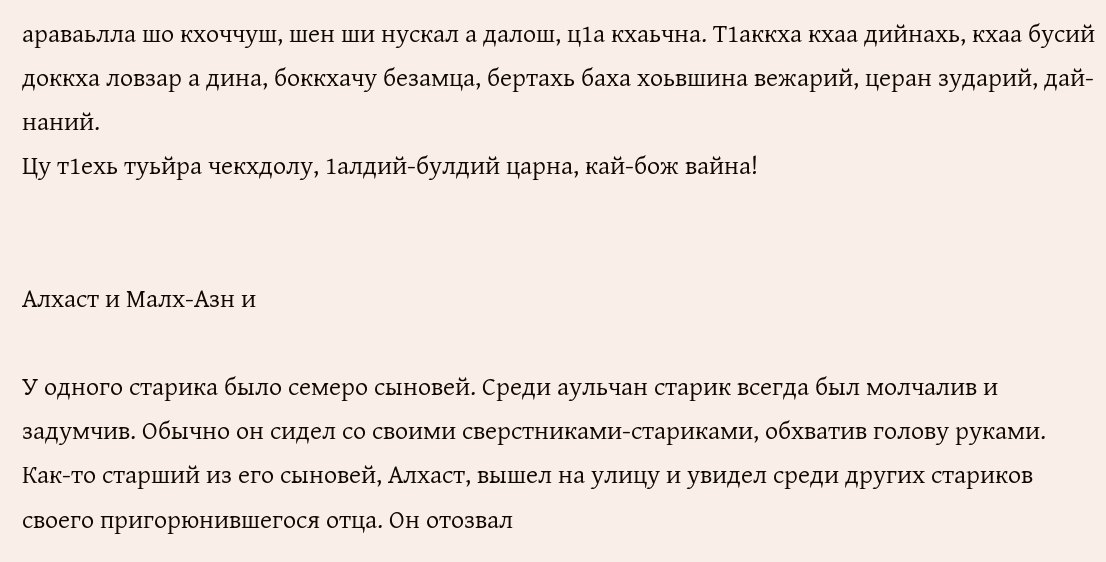араваьлла шо кхоччуш, шен ши нускал а далош, ц1а кхаьчна. Т1аккха кхаа дийнахь, кхаа бусий доккха ловзар а дина, боккхачу безамца, бертахь баха хоьвшина вежарий, церан зударий, дай-наний.
Цу т1ехь туьйра чекхдолу, 1алдий-булдий царна, кай-бож вайна!


Алхаст и Малх-Азн и

У одного старика было семеро сыновей. Среди аульчан старик всегда был молчалив и задумчив. Обычно он сидел со своими сверстниками-стариками, обхватив голову руками.
Как-то старший из его сыновей, Алхаст, вышел на улицу и увидел среди других стариков своего пригорюнившегося отца. Он отозвал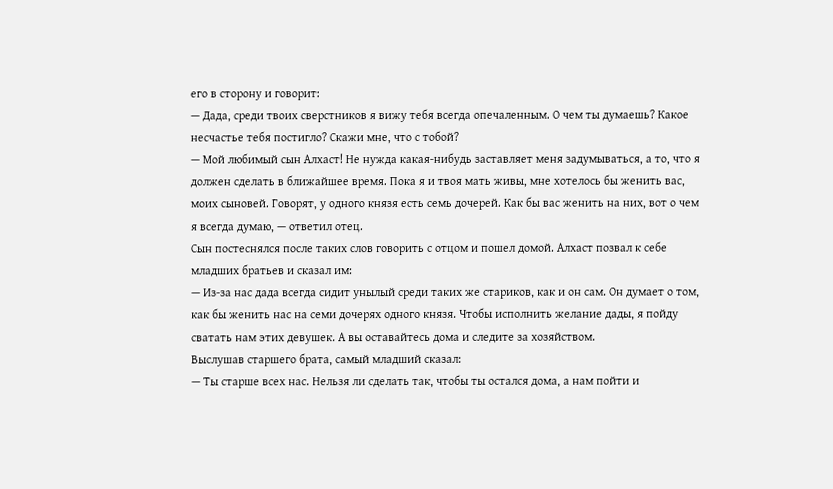его в сторону и говорит:
— Дада, среди твоих сверстников я вижу тебя всегда опечаленным. О чем ты думаешь? Какое несчастье тебя постигло? Скажи мне, что с тобой?
— Мой любимый сын Алхаст! Не нужда какая-нибудь заставляет меня задумываться, а то, что я должен сделать в ближайшее время. Пока я и твоя мать живы, мне хотелось бы женить вас, моих сыновей. Говорят, у одного князя есть семь дочерей. Как бы вас женить на них, вот о чем я всегда думаю, — ответил отец.
Сын постеснялся после таких слов говорить с отцом и пошел домой. Алхаст позвал к себе младших братьев и сказал им:
— Из-за нас дада всегда сидит унылый среди таких же стариков, как и он сам. Он думает о том, как бы женить нас на семи дочерях одного князя. Чтобы исполнить желание дады, я пойду сватать нам этих девушек. А вы оставайтесь дома и следите за хозяйством.
Выслушав старшего брата, самый младший сказал:
— Ты старше всех нас. Нельзя ли сделать так, чтобы ты остался дома, а нам пойти и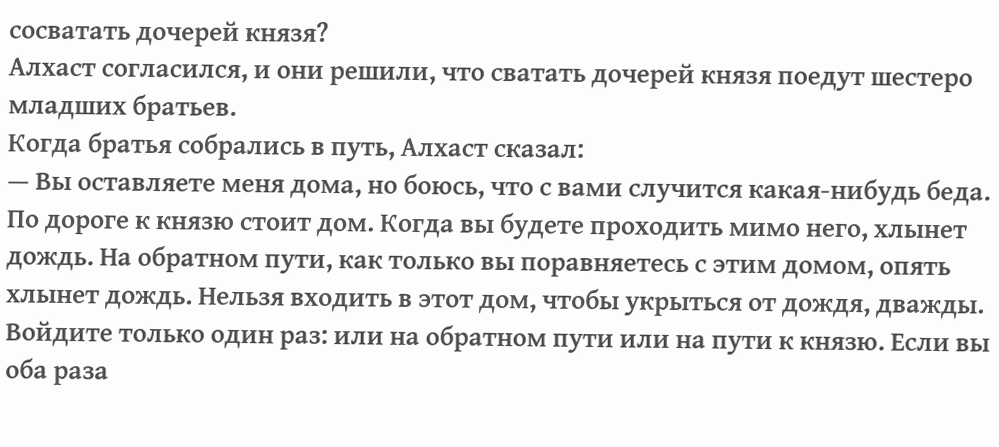сосватать дочерей князя?
Алхаст согласился, и они решили, что сватать дочерей князя поедут шестеро младших братьев.
Когда братья собрались в путь, Алхаст сказал:
— Вы оставляете меня дома, но боюсь, что с вами случится какая-нибудь беда. По дороге к князю стоит дом. Когда вы будете проходить мимо него, хлынет дождь. На обратном пути, как только вы поравняетесь с этим домом, опять хлынет дождь. Нельзя входить в этот дом, чтобы укрыться от дождя, дважды. Войдите только один раз: или на обратном пути или на пути к князю. Если вы оба раза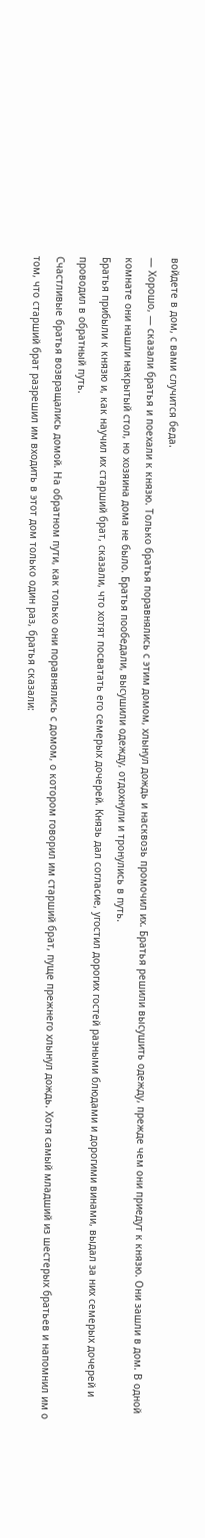войдете в дом, с вами случится беда.
— Хорошо, — сказали братья и поехали к князю. Только братья поравнялись с этим домом, хлынул дождь и насквозь промочил их. Братья решили высушить одежду, прежде чем они приедут к князю. Они зашли в дом. В одной комнате они нашли накрытый стол, но хозяина дома не было. Братья пообедали, высушили одежду, отдохнули и тронулись в путь.
Братья прибыли к князю и, как научил их старший брат, сказали, что хотят посватать его семерых дочерей. Князь дал согласие, угостил дорогих гостей разными блюдами и дорогими винами, выдал за них семерых дочерей и проводил в обратный путь.
Счастливые братья возвращались домой. На обратном пути, как только они поравнялись с домом, о котором говорил им старший брат, пуще прежнего хлынул дождь. Хотя самый младший из шестерых братьев и напомнил им о том, что старший брат разрешил им входить в этот дом только один раз, братья сказали: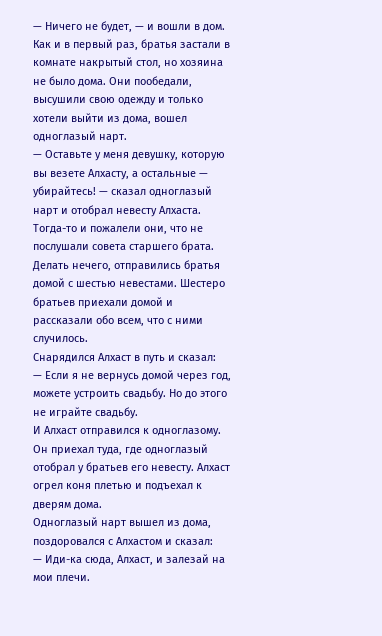— Ничего не будет, — и вошли в дом.
Как и в первый раз, братья застали в комнате накрытый стол, но хозяина не было дома. Они пообедали, высушили свою одежду и только хотели выйти из дома, вошел одноглазый нарт.
— Оставьте у меня девушку, которую вы везете Алхасту, а остальные — убирайтесь! — сказал одноглазый нарт и отобрал невесту Алхаста.
Тогда-то и пожалели они, что не послушали совета старшего брата. Делать нечего, отправились братья домой с шестью невестами. Шестеро братьев приехали домой и рассказали обо всем, что с ними случилось.
Снарядился Алхаст в путь и сказал:
— Если я не вернусь домой через год, можете устроить свадьбу. Но до этого не играйте свадьбу.
И Алхаст отправился к одноглазому. Он приехал туда, где одноглазый отобрал у братьев его невесту. Алхаст огрел коня плетью и подъехал к дверям дома.
Одноглазый нарт вышел из дома, поздоровался с Алхастом и сказал:
— Иди-ка сюда, Алхаст, и залезай на мои плечи.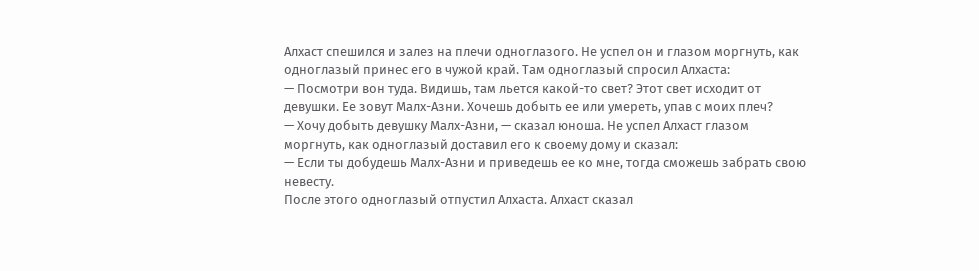Алхаст спешился и залез на плечи одноглазого. Не успел он и глазом моргнуть, как одноглазый принес его в чужой край. Там одноглазый спросил Алхаста:
— Посмотри вон туда. Видишь, там льется какой-то свет? Этот свет исходит от девушки. Ее зовут Малх-Азни. Хочешь добыть ее или умереть, упав с моих плеч?
— Хочу добыть девушку Малх-Азни, — сказал юноша. Не успел Алхаст глазом моргнуть, как одноглазый доставил его к своему дому и сказал:
— Если ты добудешь Малх-Азни и приведешь ее ко мне, тогда сможешь забрать свою невесту.
После этого одноглазый отпустил Алхаста. Алхаст сказал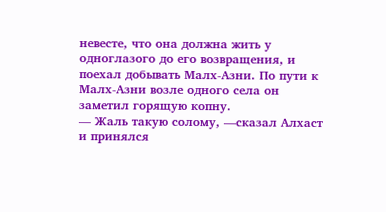невесте, что она должна жить у одноглазого до его возвращения, и поехал добывать Малх-Азни. По пути к Малх-Азни возле одного села он заметил горящую копну.
— Жаль такую солому, —сказал Алхаст и принялся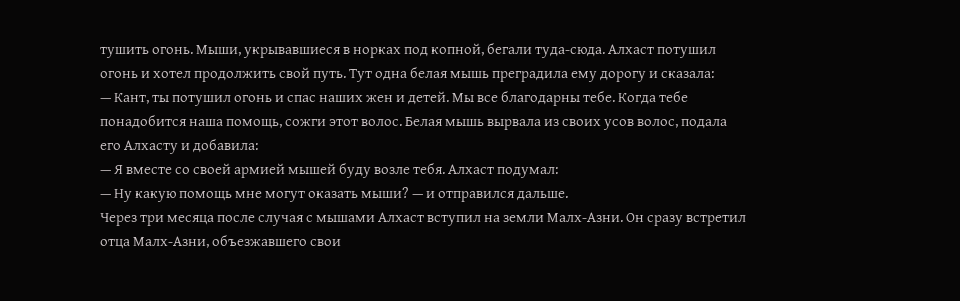тушить огонь. Мыши, укрывавшиеся в норках под копной, бегали туда-сюда. Алхаст потушил огонь и хотел продолжить свой путь. Тут одна белая мышь преградила ему дорогу и сказала:
— Кант, ты потушил огонь и спас наших жен и детей. Мы все благодарны тебе. Когда тебе понадобится наша помощь, сожги этот волос. Белая мышь вырвала из своих усов волос, подала его Алхасту и добавила:
— Я вместе со своей армией мышей буду возле тебя. Алхаст подумал:
— Ну какую помощь мне могут оказать мыши? — и отправился дальше.
Через три месяца после случая с мышами Алхаст вступил на земли Малх-Азни. Он сразу встретил отца Малх-Азни, объезжавшего свои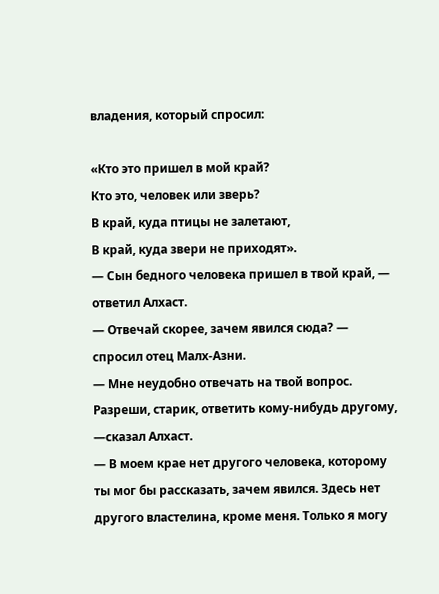владения, который спросил:

«Кто это пришел в мой край?
Кто это, человек или зверь?
В край, куда птицы не залетают,
В край, куда звери не приходят».
— Сын бедного человека пришел в твой край, — ответил Алхаст.
— Отвечай скорее, зачем явился сюда? — спросил отец Малх-Азни.
— Мне неудобно отвечать на твой вопрос. Разреши, старик, ответить кому-нибудь другому, —сказал Алхаст.
— В моем крае нет другого человека, которому ты мог бы рассказать, зачем явился. Здесь нет другого властелина, кроме меня. Только я могу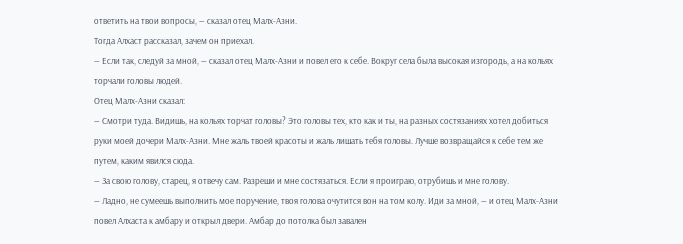ответить на твои вопросы, — сказал отец Малх-Азни.
Тогда Алхаст рассказал, зачем он приехал.
— Если так, следуй за мной, — сказал отец Малх-Азни и повел его к себе. Вокруг села была высокая изгородь, а на кольях торчали головы людей.
Отец Малх-Азни сказал:
— Смотри туда. Видишь, на кольях торчат головы? Это головы тех, кто как и ты, на разных состязаниях хотел добиться руки моей дочери Малх-Азни. Мне жаль твоей красоты и жаль лишать тебя головы. Лучше возвращайся к себе тем же путем, каким явился сюда.
— За свою голову, старец, я отвечу сам. Разреши и мне состязаться. Если я проиграю, отрубишь и мне голову.
— Ладно, не сумеешь выполнить мое поручение, твоя голова очутится вон на том колу. Иди за мной, — и отец Малх-Азни повел Алхаста к амбару и открыл двери. Амбар до потолка был завален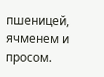пшеницей, ячменем и просом.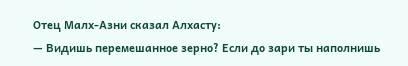Отец Малх-Азни сказал Алхасту:
— Видишь перемешанное зерно? Если до зари ты наполнишь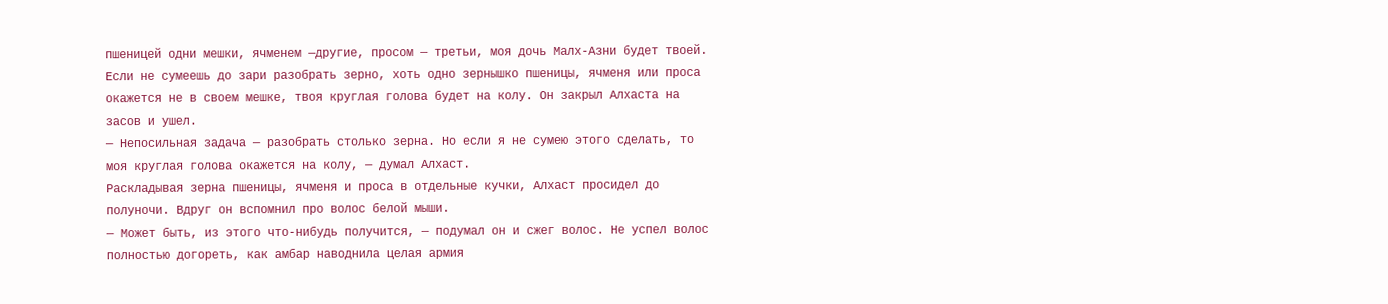пшеницей одни мешки, ячменем —другие, просом — третьи, моя дочь Малх-Азни будет твоей. Если не сумеешь до зари разобрать зерно, хоть одно зернышко пшеницы, ячменя или проса окажется не в своем мешке, твоя круглая голова будет на колу. Он закрыл Алхаста на засов и ушел.
— Непосильная задача — разобрать столько зерна. Но если я не сумею этого сделать, то моя круглая голова окажется на колу, — думал Алхаст.
Раскладывая зерна пшеницы, ячменя и проса в отдельные кучки, Алхаст просидел до полуночи. Вдруг он вспомнил про волос белой мыши.
— Может быть, из этого что-нибудь получится, — подумал он и сжег волос. Не успел волос полностью догореть, как амбар наводнила целая армия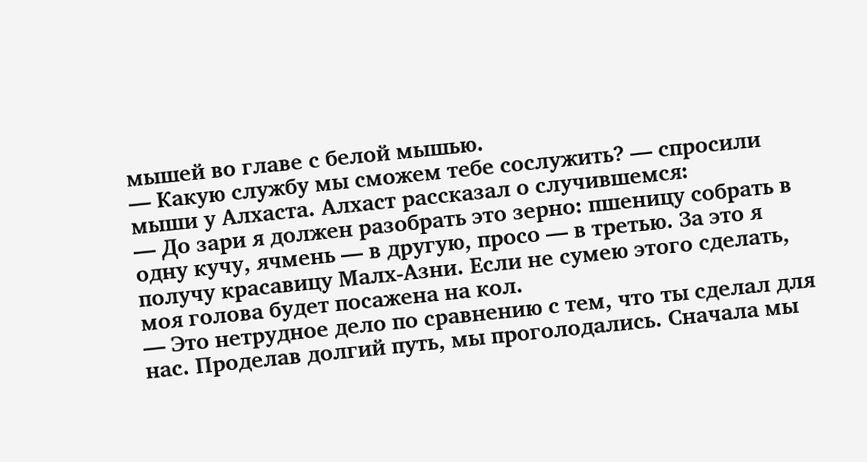мышей во главе с белой мышью.
— Какую службу мы сможем тебе сослужить? — спросили мыши у Алхаста. Алхаст рассказал о случившемся:
— До зари я должен разобрать это зерно: пшеницу собрать в одну кучу, ячмень — в другую, просо — в третью. За это я получу красавицу Малх-Азни. Если не сумею этого сделать, моя голова будет посажена на кол.
— Это нетрудное дело по сравнению с тем, что ты сделал для нас. Проделав долгий путь, мы проголодались. Сначала мы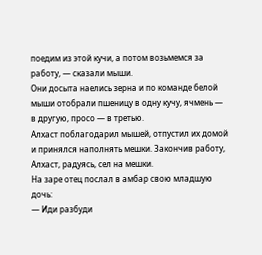поедим из этой кучи, а потом возьмемся за работу, — сказали мыши.
Они досыта наелись зерна и по команде белой мыши отобрали пшеницу в одну кучу, ячмень — в другую, просо — в третью.
Алхаст поблагодарил мышей, отпустил их домой и принялся наполнять мешки. Закончив работу, Алхаст, радуясь, сел на мешки.
На заре отец послал в амбар свою младшую дочь:
— Иди разбуди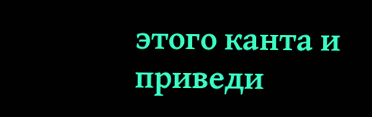этого канта и приведи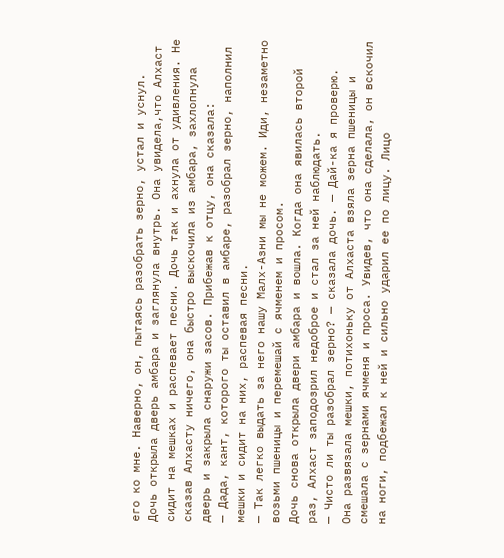его ко мне. Наверно, он, пытаясь разобрать зерно, устал и уснул.
Дочь открыла дверь амбара и заглянула внутрь. Она увидела,что Алхаст сидит на мешках и распевает песни. Дочь так и ахнула от удивления. Не сказав Алхасту ничего, она быстро выскочила из амбара, захлопнула дверь и закрыла снаружи засов. Прибежав к отцу, она сказала:
— Дада, кант, которого ты оставил в амбаре, разобрал зерно, наполнил мешки и сидит на них, распевая песни.
— Так легко выдать за него нашу Малх-Азни мы не можем. Иди, незаметно возьми пшеницы и перемешай с ячменем и просом.
Дочь снова открыла двери амбара и вошла. Когда она явилась второй раз, Алхаст заподозрил недоброе и стал за ней наблюдать.
— Чисто ли ты разобрал зерно? — сказала дочь. — Дай-ка я проверю.
Она развязала мешки, потихоньку от Алхаста взяла зерна пшеницы и смешала с зернами ячменя и проса. Увидев, что она сделала, он вскочил на ноги, подбежал к ней и сильно ударил ее по лицу. Лицо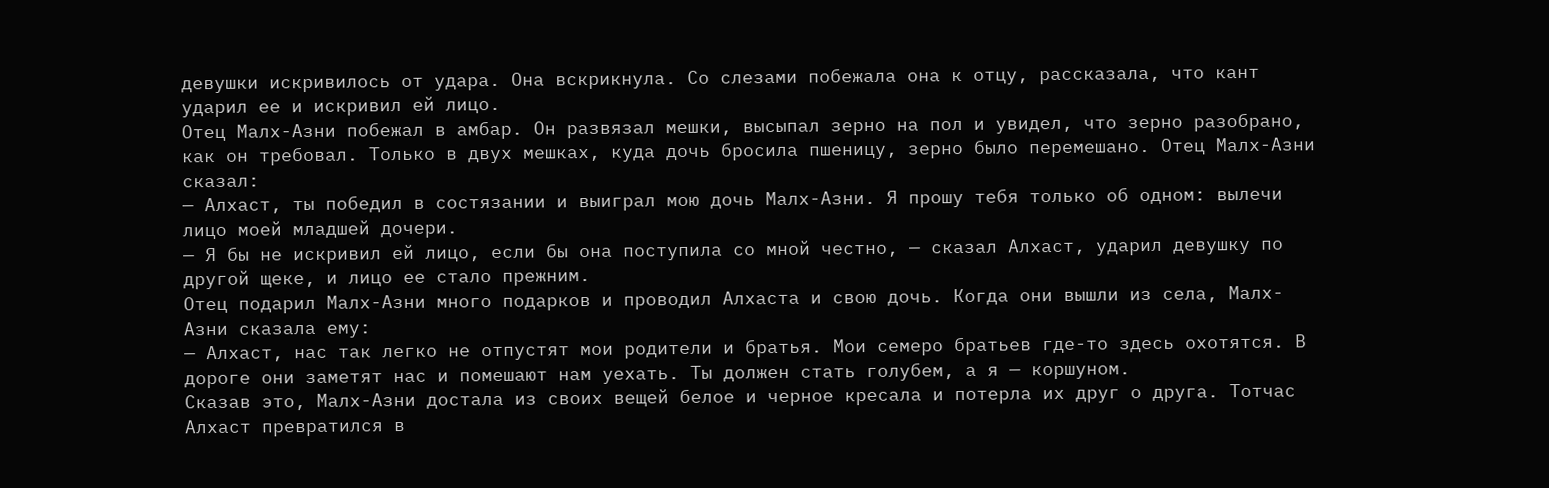девушки искривилось от удара. Она вскрикнула. Со слезами побежала она к отцу, рассказала, что кант ударил ее и искривил ей лицо.
Отец Малх-Азни побежал в амбар. Он развязал мешки, высыпал зерно на пол и увидел, что зерно разобрано, как он требовал. Только в двух мешках, куда дочь бросила пшеницу, зерно было перемешано. Отец Малх-Азни сказал:
— Алхаст, ты победил в состязании и выиграл мою дочь Малх-Азни. Я прошу тебя только об одном: вылечи лицо моей младшей дочери.
— Я бы не искривил ей лицо, если бы она поступила со мной честно, — сказал Алхаст, ударил девушку по другой щеке, и лицо ее стало прежним.
Отец подарил Малх-Азни много подарков и проводил Алхаста и свою дочь. Когда они вышли из села, Малх-Азни сказала ему:
— Алхаст, нас так легко не отпустят мои родители и братья. Мои семеро братьев где-то здесь охотятся. В дороге они заметят нас и помешают нам уехать. Ты должен стать голубем, а я — коршуном.
Сказав это, Малх-Азни достала из своих вещей белое и черное кресала и потерла их друг о друга. Тотчас Алхаст превратился в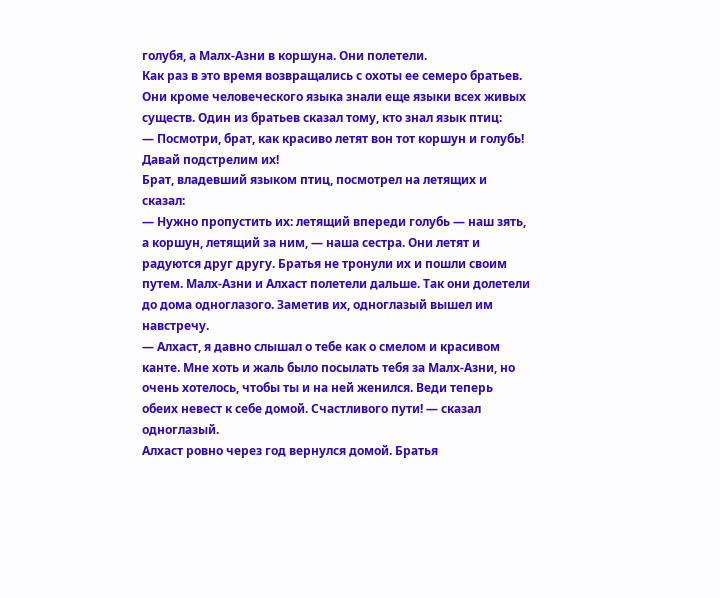голубя, а Малх-Азни в коршуна. Они полетели.
Как раз в это время возвращались с охоты ее семеро братьев. Они кроме человеческого языка знали еще языки всех живых существ. Один из братьев сказал тому, кто знал язык птиц:
— Посмотри, брат, как красиво летят вон тот коршун и голубь! Давай подстрелим их!
Брат, владевший языком птиц, посмотрел на летящих и сказал:
— Нужно пропустить их: летящий впереди голубь — наш зять, а коршун, летящий за ним, — наша сестра. Они летят и радуются друг другу. Братья не тронули их и пошли своим путем. Малх-Азни и Алхаст полетели дальше. Так они долетели до дома одноглазого. Заметив их, одноглазый вышел им навстречу.
— Алхаст, я давно слышал о тебе как о смелом и красивом канте. Мне хоть и жаль было посылать тебя за Малх-Азни, но очень хотелось, чтобы ты и на ней женился. Веди теперь обеих невест к себе домой. Счастливого пути! — сказал одноглазый.
Алхаст ровно через год вернулся домой. Братья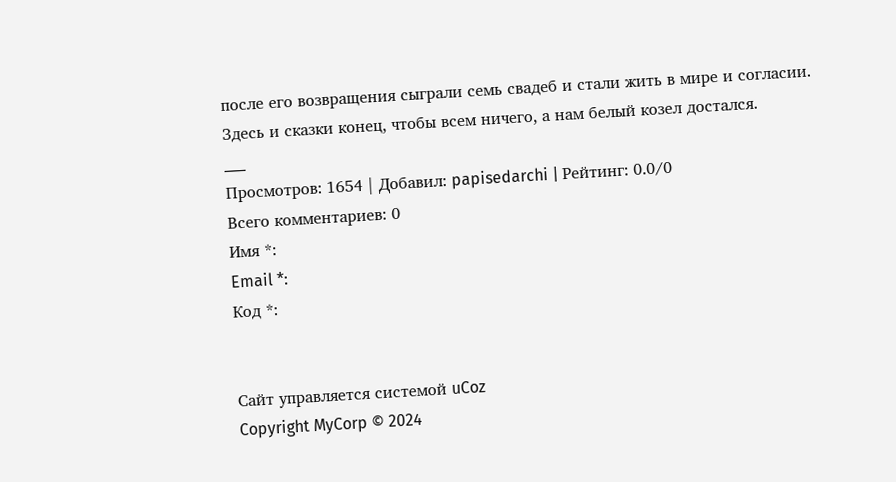после его возвращения сыграли семь свадеб и стали жить в мире и согласии.
Здесь и сказки конец, чтобы всем ничего, а нам белый козел достался.
___
Просмотров: 1654 | Добавил: papisedarchi | Рейтинг: 0.0/0
Всего комментариев: 0
Имя *:
Email *:
Код *:


Сайт управляется системой uCoz
Copyright MyCorp © 2024